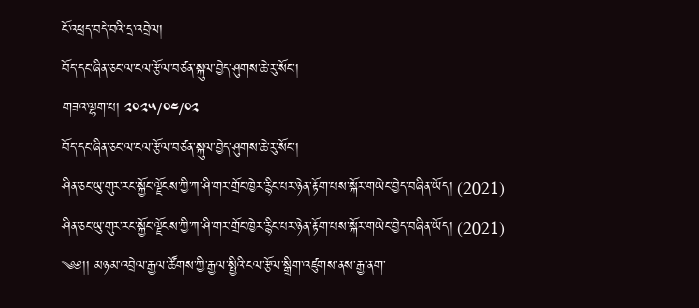ངོ་འཕྲད་བདེ་བའི་དྲ་འབྲེལ།
བོད་དང་ཞིན་ཅང་ལ་ངལ་རྩོལ་བཙན་སྐུལ་བྱེད་ཤུགས་ཆེ་རུ་སོང་།
གཟའ་ལྷག་པ། ༢༠༢༥/༠༤/༠༢
བོད་དང་ཞིན་ཅང་ལ་ངལ་རྩོལ་བཙན་སྐུལ་བྱེད་ཤུགས་ཆེ་རུ་སོང་།
ཤིན་ཅང་ཡུ་གུར་རང་སྐྱོང་ལྗོངས་ཀྱི་ཀ་ཤི་གར་གྲོང་ཁྱེར་རྙིང་པར་ཉེན་རྟོག་པས་སྐོར་གཡེང་བྱེད་བཞིན་ཡོད། (2021)
ཤིན་ཅང་ཡུ་གུར་རང་སྐྱོང་ལྗོངས་ཀྱི་ཀ་ཤི་གར་གྲོང་ཁྱེར་རྙིང་པར་ཉེན་རྟོག་པས་སྐོར་གཡེང་བྱེད་བཞིན་ཡོད། (2021)
༄༅།། མཉམ་འབྲེལ་རྒྱལ་ཚོགས་ཀྱི་རྒྱལ་སྤྱིའི་ངལ་རྩོལ་སྒྲིག་འཛུགས་ནས་རྒྱ་ནག་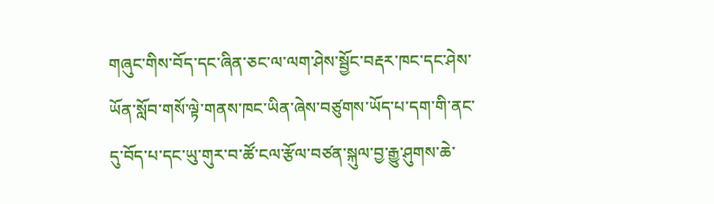གཞུང་གིས་བོད་དང་ཞིན་ཅང་ལ་ལག་ཤེས་སྦྱོང་བརྡར་ཁང་དང་ཤེས་ཡོན་སློབ་གསོ་ལྟེ་གནས་ཁང་ཡིན་ཞེས་བཙུགས་ཡོད་པ་དག་གི་ནང་དུ་བོད་པ་དང་ཡུ་གུར་བ་ཚོ་ངལ་རྩོལ་བཙན་སྐུལ་བྱ་རྒྱུ་ཤུགས་ཆེ་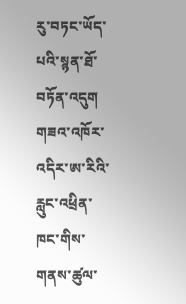རུ་བཏང་ཡོད་པའི་སྙན་ཐོ་བཏོན་འདུག གཟའ་འཁོར་འདིར་ཨ་རིའི་རླུང་འཕྲིན་ཁང་གིས་གནས་ཚུལ་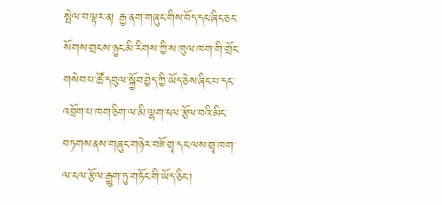སྤེལ་བ་ལྟར་ན། རྒྱ་ནག་གཞུང་གིས་བོད་དང་ཞིང་ཅང་སོགས་གྲངས་ཉུང་མི་རིགས་ཀྱི་ས་ཁུལ་ཁག་གི་གྲོང་གསེབ་པ་ཚོ་དབུལ་སྐྱོབ་བྱེད་ཀྱི་ཡོད་ཅེས་ཞིང་པ་དང་འབྲོག་པ་ཁག་ཅིག་ལ་མི་ལྷག་ངལ་རྩོལ་བའི་མིང་བཏགས་ནས་གཞུང་གཉེར་བཟོ་གྲྭ་དང་ལས་གྲྭ་ཁག་ལ་ངལ་རྩོལ་རྒྱུག་ཏུ་གཏོང་གི་ཡོད་ཅིང་།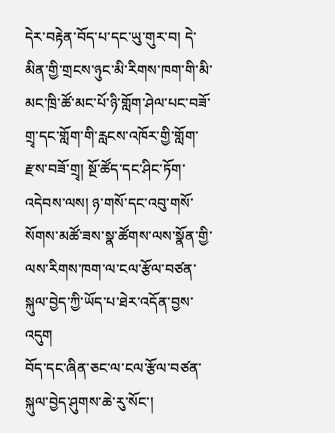དེར་བརྟེན་བོད་པ་དང་ཡུ་གུར་བ། དེ་མིན་གྱི་གྲངས་ཉུང་མི་རིགས་ཁག་གི་མི་མང་ཁྲི་ཚོ་མང་པོ་ཉི་གློག་ཤེལ་པང་བཟོ་གྲྭ་དང་གློག་གི་རླངས་འཁོར་གྱི་གློག་རྫས་བཟོ་གྲྭ། སྔོ་ཚོད་དང་ཤིང་ཏོག་འདེབས་ལས། ཉ་གསོ་དང་འབུ་གསོ་སོགས་མཚོ་ཟས་སྣ་ཚོགས་ལས་སྣོན་གྱི་ལས་རིགས་ཁག་ལ་ངལ་རྩོལ་བཙན་སྐུལ་བྱེད་ཀྱི་ཡོད་པ་ཐེར་འདོན་བྱས་འདུག
བོད་དང་ཞིན་ཅང་ལ་ངལ་རྩོལ་བཙན་སྐུལ་བྱེད་ཤུགས་ཆེ་རུ་སོང་།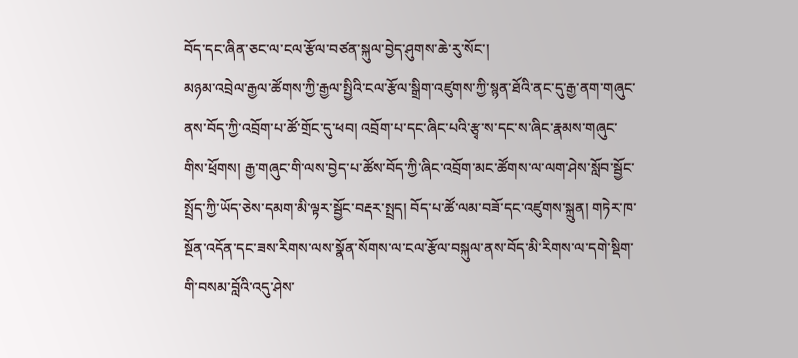བོད་དང་ཞིན་ཅང་ལ་ངལ་རྩོལ་བཙན་སྐུལ་བྱེད་ཤུགས་ཆེ་རུ་སོང་།
མཉམ་འབྲེལ་རྒྱལ་ཚོགས་ཀྱི་རྒྱལ་སྤྱིའི་ངལ་རྩོལ་སྒྲིག་འཛུགས་ཀྱི་སྙན་ཐོའི་ནང་དུ་རྒྱ་ནག་གཞུང་ནས་བོད་ཀྱི་འབྲོག་པ་ཚོ་གྲོང་དུ་ཕབ། འབྲོག་པ་དང་ཞིང་པའི་རྩྭ་ས་དང་ས་ཞིང་རྣམས་གཞུང་གིས་ཕྲོགས། རྒྱ་གཞུང་གི་ལས་བྱེད་པ་ཚོས་བོད་ཀྱི་ཞིང་འབྲོག་མང་ཚོགས་ལ་ལག་ཤེས་སློབ་སྦྱོང་སྤྲོད་ཀྱི་ཡོད་ཅེས་དམག་མི་ལྟར་སྦྱོང་བརྡར་སྤྲད། བོད་པ་ཚོ་ལམ་བཟོ་དང་འཛུགས་སྐྲུན། གཏེར་ཁ་སྔོན་འདོན་དང་ཟས་རིགས་ལས་སྣོན་སོགས་ལ་ངལ་རྩོལ་བསྐུལ་ནས་བོད་མི་རིགས་ལ་དགེ་སྡིག་གི་བསམ་བློའི་འདུ་ཤེས་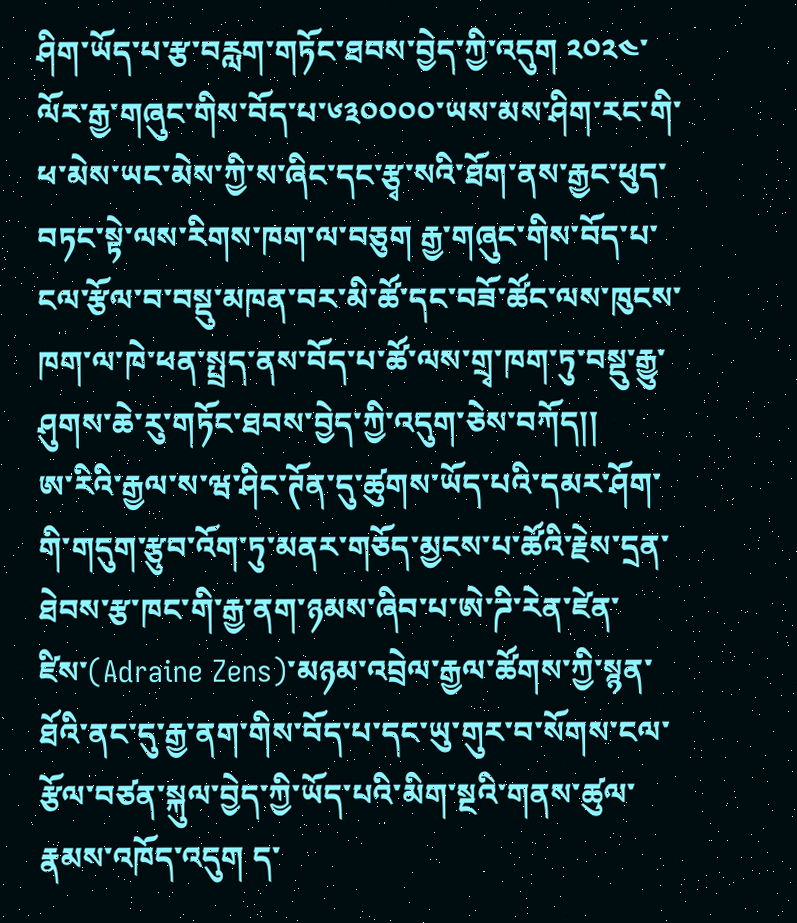ཤིག་ཡོད་པ་རྩ་བརླག་གཏོང་ཐབས་བྱེད་ཀྱི་འདུག ༢༠༢༤་ལོར་རྒྱ་གཞུང་གིས་བོད་པ་༦༣༠༠༠༠་ཡས་མས་ཤིག་རང་གི་ཕ་མེས་ཡང་མེས་ཀྱི་ས་ཞིང་དང་རྩྭ་སའི་ཐོག་ནས་རྒྱང་ཕུད་བཏང་སྟེ་ལས་རིགས་ཁག་ལ་བཅུག རྒྱ་གཞུང་གིས་བོད་པ་ངལ་རྩོལ་བ་བསྡུ་མཁན་བར་མི་ཚོ་དང་བཟོ་ཚོང་ལས་ཁུངས་ཁག་ལ་ཁེ་ཕན་སྤྲད་ནས་བོད་པ་ཚོ་ལས་གྲྭ་ཁག་ཏུ་བསྡུ་རྒྱུ་ཤུགས་ཆེ་རུ་གཏོང་ཐབས་བྱེད་ཀྱི་འདུག་ཅེས་བཀོད།།
ཨ་རིའི་རྒྱལ་ས་ཝ་ཤིང་ཊོན་དུ་ཚུགས་ཡོད་པའི་དམར་ཤོག་གི་གདུག་རྩུབ་འོག་ཏུ་མནར་གཅོད་མྱངས་པ་ཚོའི་རྗེས་དྲན་ཐེབས་རྩ་ཁང་གི་རྒྱ་ནག་ཉམས་ཞིབ་པ་ཨེ་ཌི་རེན་ཛེན་ཛིས་(Adraine Zens)་མཉམ་འབྲེལ་རྒྱལ་ཚོགས་ཀྱི་སྙན་ཐོའི་ནང་དུ་རྒྱ་ནག་གིས་བོད་པ་དང་ཡུ་གུར་བ་སོགས་ངལ་རྩོལ་བཙན་སྐུལ་བྱེད་ཀྱི་ཡོད་པའི་མིག་སྔའི་གནས་ཚུལ་རྣམས་འཁོད་འདུག ད་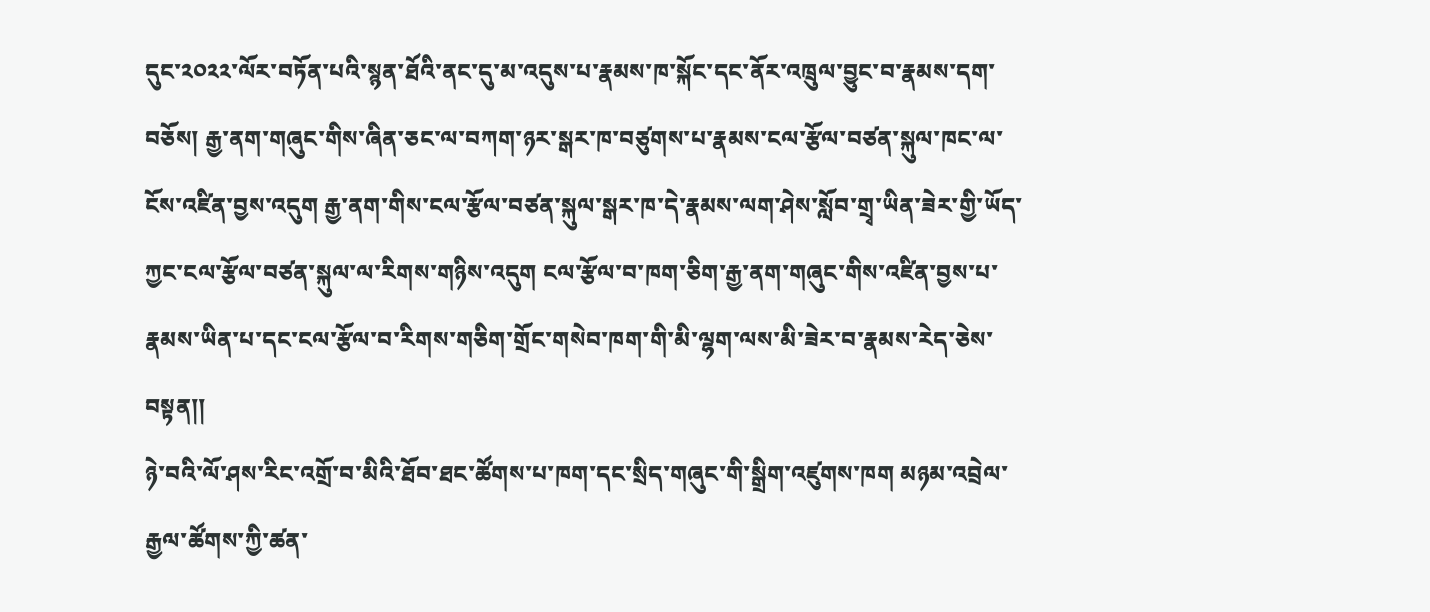དུང་༢༠༢༢་ལོར་བཏོན་པའི་སྙན་ཐོའི་ནང་དུ་མ་འདུས་པ་རྣམས་ཁ་སྐོང་དང་ནོར་འཁྲུལ་བྱུང་བ་རྣམས་དག་བཅོས། རྒྱ་ནག་གཞུང་གིས་ཞིན་ཅང་ལ་བཀག་ཉར་སྒར་ཁ་བཙུགས་པ་རྣམས་ངལ་རྩོལ་བཙན་སྐུལ་ཁང་ལ་ངོས་འཛིན་བྱས་འདུག རྒྱ་ནག་གིས་ངལ་རྩོལ་བཙན་སྐུལ་སྒར་ཁ་དེ་རྣམས་ལག་ཤེས་སློབ་གྲྭ་ཡིན་ཟེར་གྱི་ཡོད་ཀྱང་ངལ་རྩོལ་བཙན་སྐུལ་ལ་རིགས་གཉིས་འདུག ངལ་རྩོལ་བ་ཁག་ཅིག་རྒྱ་ནག་གཞུང་གིས་འཛིན་བྱས་པ་རྣམས་ཡིན་པ་དང་ངལ་རྩོལ་བ་རིགས་གཅིག་གྲོང་གསེབ་ཁག་གི་མི་ལྷག་ལས་མི་ཟེར་བ་རྣམས་རེད་ཅེས་བསྟན།།
ཉེ་བའི་ལོ་ཤས་རིང་འགྲོ་བ་མིའི་ཐོབ་ཐང་ཚོགས་པ་ཁག་དང་སྲིད་གཞུང་གི་སྒྲིག་འཛུགས་ཁག མཉམ་འབྲེལ་རྒྱལ་ཚོགས་ཀྱི་ཚན་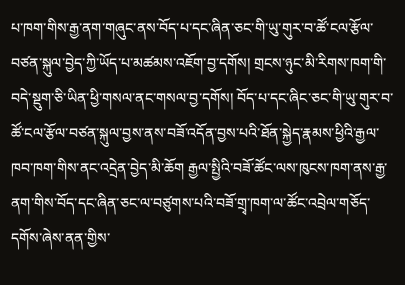པ་ཁག་གིས་རྒྱ་ནག་གཞུང་ནས་བོད་པ་དང་ཞིན་ཅང་གི་ཡུ་གུར་བ་ཚོ་ངལ་རྩོལ་བཙན་སྐུལ་བྱེད་ཀྱི་ཡོད་པ་མཚམས་འཇོག་བྱ་དགོས། གྲངས་ཉུང་མི་རིགས་ཁག་གི་བདེ་སྡུག་ཅི་ཡིན་ཕྱི་གསལ་ནང་གསལ་བྱ་དགོས། བོད་པ་དང་ཞིང་ཅང་གི་ཡུ་གུར་བ་ཚོ་ངལ་རྩོལ་བཙན་སྐུལ་བྱས་ནས་བཟོ་འདོན་བྱས་པའི་ཐོན་སྐྱེད་རྣམས་ཕྱིའི་རྒྱལ་ཁབ་ཁག་གིས་ནང་འདྲེན་བྱེད་མི་ཆོག རྒྱལ་སྤྱིའི་བཟོ་ཚོང་ལས་ཁུངས་ཁག་ནས་རྒྱ་ནག་གིས་བོད་དང་ཞིན་ཅང་ལ་བཙུགས་པའི་བཟོ་གྲྭ་ཁག་ལ་ཚོང་འབྲེལ་གཅོད་དགོས་ཞེས་ནན་གྱིས་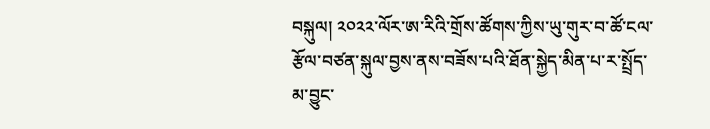བསྐུལ། ༢༠༢༢་ལོར་ཨ་རིའི་གྲོས་ཚོགས་ཀྱིས་ཡུ་གུར་བ་ཚོ་ངལ་རྩོལ་བཙན་སྐུལ་བྱས་ནས་བཟོས་པའི་ཐོན་སྐྱེད་མིན་པ་ར་སྤྲོད་མ་བྱུང་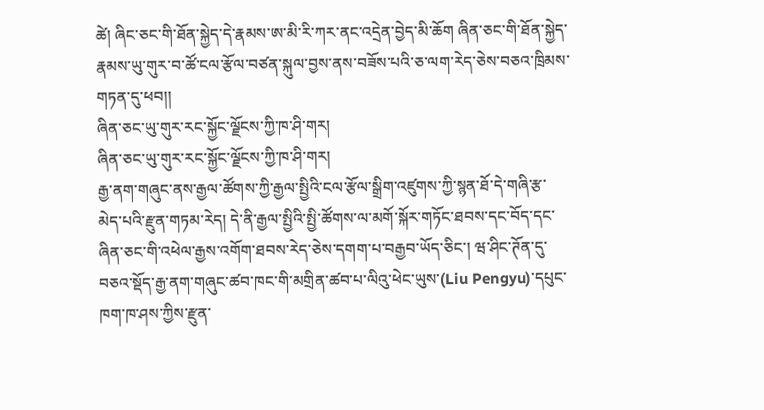ཚེ། ཞིང་ཅང་གི་ཐོན་སྐྱེད་དེ་རྣམས་ཨ་མི་རི་ཀར་ནང་འདྲེན་བྱེད་མི་ཆོག ཞིན་ཅང་གི་ཐོན་སྐྱེད་རྣམས་ཡུ་གུར་བ་ཚོ་ངལ་རྩོལ་བཙན་སྐུལ་བྱས་ནས་བཟོས་པའི་ཅ་ལག་རེད་ཅེས་བཅའ་ཁྲིམས་གཏན་དུ་ཕབ།།
ཞིན་ཅང་ཡུ་གུར་རང་སྐྱོང་ལྗོངས་ཀྱི་ཁ་ཤི་གར།
ཞིན་ཅང་ཡུ་གུར་རང་སྐྱོང་ལྗོངས་ཀྱི་ཁ་ཤི་གར།
རྒྱ་ནག་གཞུང་ནས་རྒྱལ་ཚོགས་ཀྱི་རྒྱལ་སྤྱིའི་ངལ་རྩོལ་སྒྲིག་འཛུགས་ཀྱི་སྙན་ཐོ་དེ་གཞི་རྩ་མེད་པའི་རྫུན་གཏམ་རེད། དེ་ནི་རྒྱལ་སྤྱིའི་སྤྱི་ཚོགས་ལ་མགོ་སྐོར་གཏོང་ཐབས་དང་བོད་དང་ཞིན་ཅང་གི་འཕེལ་རྒྱས་འགོག་ཐབས་རེད་ཅེས་དགག་པ་བརྒྱབ་ཡོད་ཅིང་། ཝ་ཤིང་ཊོན་དུ་བཅའ་སྡོད་རྒྱ་ནག་གཞུང་ཚབ་ཁང་གི་མགྲིན་ཚབ་པ་ལིའུ་ཕེང་ཡུས་(Liu Pengyu)་དཔུང་ཁག་ཁ་ཤས་ཀྱིས་རྫུན་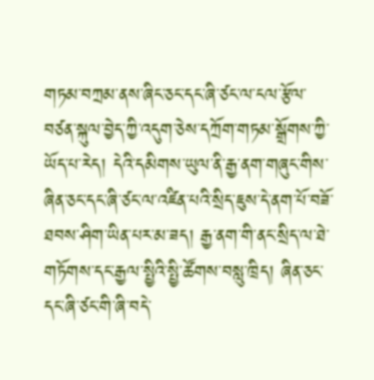གཏམ་བཀྲམ་ནས་ཞིང་ཅང་དང་ཞི་ཙང་ལ་ངལ་རྩོལ་བཙན་སྐུལ་བྱེད་ཀྱི་འདུག་ཅེས་དཀྲོག་གཏམ་སྒྲོགས་ཀྱི་ཡོད་པ་རེད། དེའི་དམིགས་ཡུལ་ནི་རྒྱ་ནག་གཞུང་གིས་ཞིན་ཅང་དང་ཞི་ཙང་ལ་འཛིན་པའི་སྲིད་ཇུས་དེ་ནག་པོ་བཟོ་ཐབས་ཤིག་ཡིན་པར་མ་ཟད། རྒྱ་ནག་གི་ནང་སྲིད་ལ་ཐེ་གཏོགས་དང་རྒྱལ་སྤྱིའི་སྤྱི་ཚོགས་བསླུ་ཁྲིད། ཞིན་ཅང་དང་ཞི་ཙང་གི་ཞི་བདེ་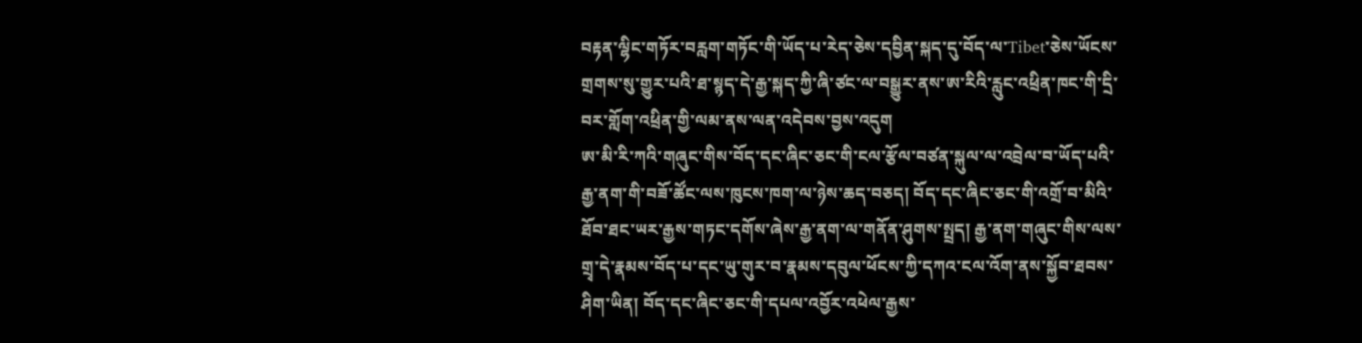བརྟན་ལྷིང་གཏོར་བརླག་གཏོང་གི་ཡོད་པ་རེད་ཅེས་དབྱིན་སྐད་དུ་བོད་ལ་Tibet་ཅེས་ཡོངས་གྲགས་སུ་གྱུར་པའི་ཐ་སྙད་དེ་རྒྱ་སྐད་ཀྱི་ཞི་ཙང་ལ་བསྒྱུར་ནས་ཨ་རིའི་རླུང་འཕྲིན་ཁང་གི་དྲི་བར་གློག་འཕྲིན་གྱི་ལམ་ནས་ལན་འདེབས་བྱས་འདུག
ཨ་མི་རི་ཀའི་གཞུང་གིས་བོད་དང་ཞིང་ཅང་གི་ངལ་རྩོལ་བཙན་སྐུལ་ལ་འབྲེལ་བ་ཡོད་པའི་རྒྱ་ནག་གི་བཟོ་ཚོང་ལས་ཁུངས་ཁག་ལ་ཉེས་ཆད་བཅད། བོད་དང་ཞིང་ཅང་གི་འགྲོ་བ་མིའི་ཐོབ་ཐང་ཡར་རྒྱས་གཏང་དགོས་ཞེས་རྒྱ་ནག་ལ་གནོན་ཤུགས་སྤྲད། རྒྱ་ནག་གཞུང་གིས་ལས་གྲྭ་དེ་རྣམས་བོད་པ་དང་ཡུ་གུར་བ་རྣམས་དབུལ་ཕོངས་ཀྱི་དཀའ་ངལ་འོག་ནས་སྐྱོབ་ཐབས་ཤིག་ཡིན། བོད་དང་ཞིང་ཅང་གི་དཔལ་འབྱོར་འཕེལ་རྒྱས་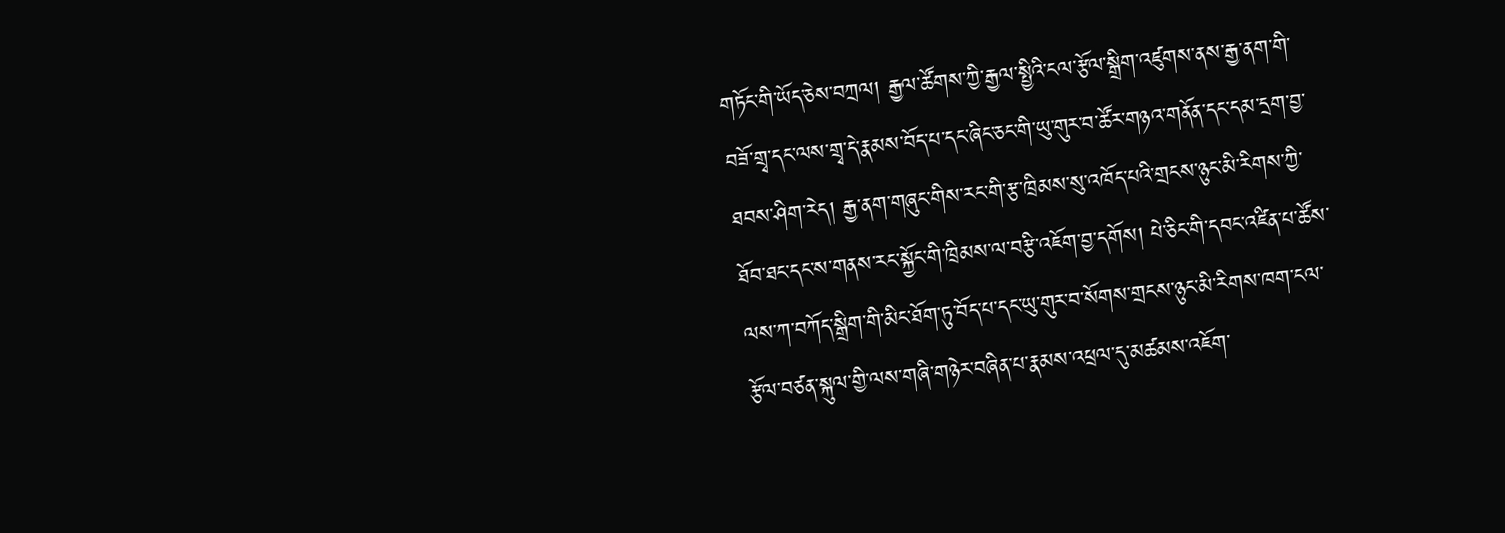གཏོང་གི་ཡོད་ཅེས་བཀྲལ། རྒྱལ་ཚོགས་ཀྱི་རྒྱལ་སྤྱིའི་ངལ་རྩོལ་སྒྲིག་འཛུགས་ནས་རྒྱ་ནག་གི་བཟོ་གྲྭ་དང་ལས་གྲྭ་དེ་རྣམས་བོད་པ་དང་ཞིང་ཅང་གི་ཡུ་གུར་བ་ཚོར་གཉའ་གནོན་དང་དམ་དྲག་བྱ་ཐབས་ཤིག་རེད། རྒྱ་ནག་གཞུང་གིས་རང་གི་རྩ་ཁྲིམས་སུ་འཁོད་པའི་གྲངས་ཉུང་མི་རིགས་ཀྱི་ཐོབ་ཐང་དང་ས་གནས་རང་སྐྱོང་གི་ཁྲིམས་ལ་བརྩི་འཇོག་བྱ་དགོས། པེ་ཅིང་གི་དབང་འཛིན་པ་ཚོས་ལས་ཀ་བཀོད་སྒྲིག་གི་མིང་ཐོག་ཏུ་བོད་པ་དང་ཡུ་གུར་བ་སོགས་གྲངས་ཉུང་མི་རིགས་ཁག་ངལ་རྩོལ་བཙན་སྐུལ་གྱི་ལས་གཞི་གཉེར་བཞིན་པ་རྣམས་འཕྲལ་དུ་མཚམས་འཇོག་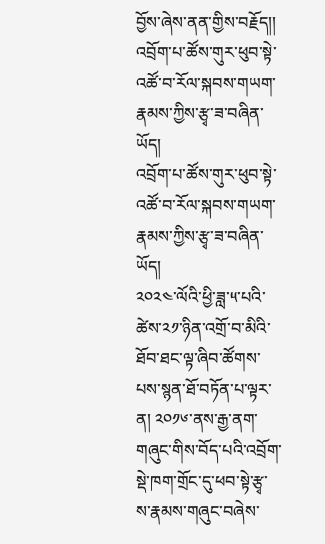བྱོས་ཞེས་ནན་གྱིས་བརྗོད།།
འབྲོག་པ་ཚོས་གུར་ཕུབ་སྟེ་འཚོ་བ་རོལ་སྐབས་གཡག་རྣམས་ཀྱིས་རྩྭ་ཟ་བཞིན་ཡོད།
འབྲོག་པ་ཚོས་གུར་ཕུབ་སྟེ་འཚོ་བ་རོལ་སྐབས་གཡག་རྣམས་ཀྱིས་རྩྭ་ཟ་བཞིན་ཡོད།
༢༠༢༤་ལོའི་ཕྱི་ཟླ་༥་པའི་ཚེས་༢༡་ཉིན་འགྲོ་བ་མིའི་ཐོབ་ཐང་ལྟ་ཞིབ་ཚོགས་པས་སྙན་ཐོ་བཏོན་པ་ལྟར་ན། ༢༠༡༦་ནས་རྒྱ་ནག་གཞུང་གིས་བོད་པའི་འབྲོག་སྡེ་ཁག་གྲོང་དུ་ཕབ་སྟེ་རྩྭ་ས་རྣམས་གཞུང་བཞེས་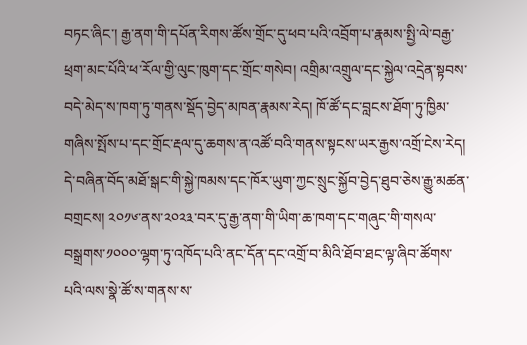བཏང་ཞིང་། རྒྱ་ནག་གི་དཔོན་རིགས་ཚོས་གྲོང་དུ་ཕབ་པའི་འབྲོག་པ་རྣམས་སྤྱི་ལེ་བརྒྱ་ཕྲག་མང་པོའི་ཕ་རོལ་གྱི་ལུང་ཁུག་དང་གྲོང་གསེབ། འགྲིམ་འགྲུལ་དང་སྐྱེལ་འདྲེན་སྟབས་བདེ་མེད་ས་ཁག་ཏུ་གནས་སྡོད་བྱེད་མཁན་རྣམས་རེད། ཁོ་ཚོ་དང་བླངས་ཐོག་ཏུ་ཁྱིམ་གཞིས་སྤོས་པ་དང་གྲོང་རྡལ་དུ་ཆགས་ན་འཚོ་བའི་གནས་སྟངས་ཡར་རྒྱས་འགྲོ་ངེས་རེད། དེ་བཞིན་བོད་མཐོ་སྒང་གི་སྐྱེ་ཁམས་དང་ཁོར་ཡུག་ཀྱང་སྲུང་སྐྱོབ་བྱེད་ཐུབ་ཅེས་རྒྱུ་མཚན་བགྲངས། ༢༠༡༦་ནས་༢༠༢༣་བར་དུ་རྒྱ་ནག་གི་ཡིག་ཆ་ཁག་དང་གཞུང་གི་གསལ་བསྒྲགས་༡༠༠༠་ལྷག་ཏུ་འཁོད་པའི་ནང་དོན་དང་འགྲོ་བ་མིའི་ཐོབ་ཐང་ལྟ་ཞིབ་ཚོགས་པའི་ལས་སྣེ་ཚོ་ས་གནས་ས་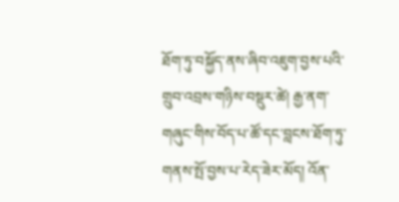ཐོག་ཏུ་བསྐྱོད་ནས་ཞིབ་འཇུག་བྱས་པའི་གྲུབ་འབྲས་གཉིས་བསྡུར་ཚེ། རྒྱ་ནག་གཞུང་གིས་བོད་པ་ཚོ་དང་བླངས་ཐོག་ཏུ་གནས་སྤོ་བྱས་པ་རེད་ཟེར་མོད། འོན་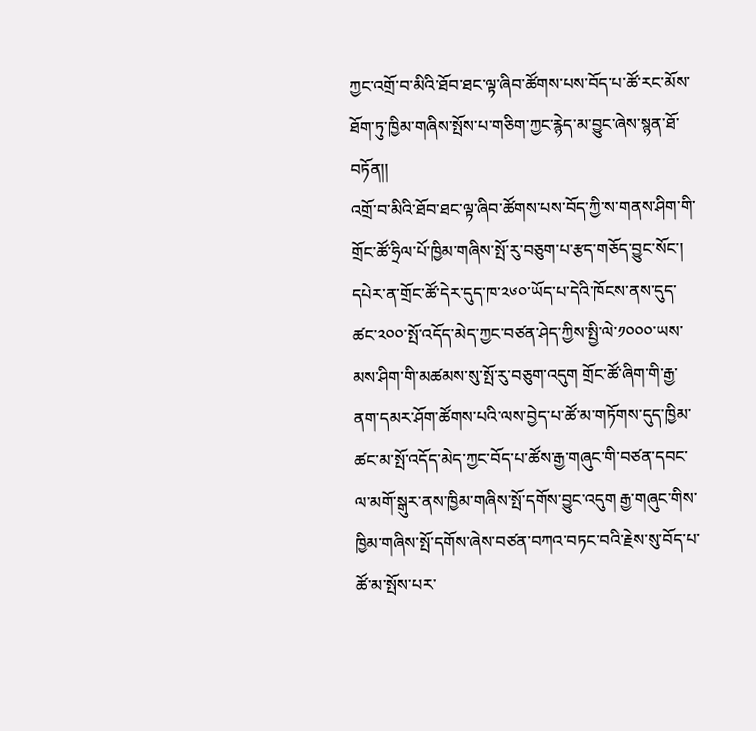ཀྱང་འགྲོ་བ་མིའི་ཐོབ་ཐང་ལྟ་ཞིབ་ཚོགས་པས་བོད་པ་ཚོ་རང་མོས་ཐོག་ཏུ་ཁྱིམ་གཞིས་སྤོས་པ་གཅིག་ཀྱང་རྙེད་མ་བྱུང་ཞེས་སྙན་ཐོ་བཏོན།།
འགྲོ་བ་མིའི་ཐོབ་ཐང་ལྟ་ཞིབ་ཚོགས་པས་བོད་ཀྱི་ས་གནས་ཤིག་གི་གྲོང་ཚོ་ཧྲིལ་པོ་ཁྱིམ་གཞིས་སྤོ་རུ་བཅུག་པ་རྩད་གཅོད་བྱུང་སོང་། དཔེར་ན་གྲོང་ཚོ་དེར་དུད་ཁ་༢༦༠་ཡོད་པ་དེའི་ཁོངས་ནས་དུད་ཚང་༢༠༠་སྤོ་འདོད་མེད་ཀྱང་བཙན་ཤེད་ཀྱིས་སྤྱི་ལེ་༡༠༠༠་ཡས་མས་ཤིག་གི་མཚམས་སུ་སྤོ་རུ་བཅུག་འདུག གྲོང་ཚོ་ཞིག་གི་རྒྱ་ནག་དམར་ཤོག་ཚོགས་པའི་ལས་བྱེད་པ་ཚོ་མ་གཏོགས་དུད་ཁྱིམ་ཚང་མ་སྤོ་འདོད་མེད་ཀྱང་བོད་པ་ཚོས་རྒྱ་གཞུང་གི་བཙན་དབང་ལ་མགོ་སྒུར་ནས་ཁྱིམ་གཞིས་སྤོ་དགོས་བྱུང་འདུག རྒྱ་གཞུང་གིས་ཁྱིམ་གཞིས་སྤོ་དགོས་ཞེས་བཙན་བཀའ་བཏང་བའི་རྗེས་སུ་བོད་པ་ཚོ་མ་སྤོས་པར་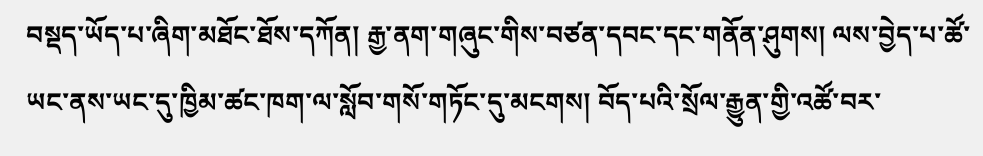བསྡད་ཡོད་པ་ཞིག་མཐོང་ཐོས་དཀོན། རྒྱ་ནག་གཞུང་གིས་བཙན་དབང་དང་གནོན་ཤུགས། ལས་བྱེད་པ་ཚོ་ཡང་ནས་ཡང་དུ་ཁྱིམ་ཚང་ཁག་ལ་སློབ་གསོ་གཏོང་དུ་མངགས། བོད་པའི་སྲོལ་རྒྱུན་གྱི་འཚོ་བར་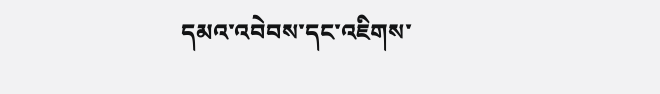དམའ་འབེབས་དང་འཇིགས་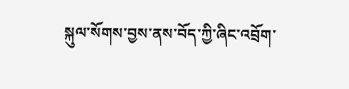སྐུལ་སོགས་བྱས་ནས་བོད་ཀྱི་ཞིང་འབྲོག་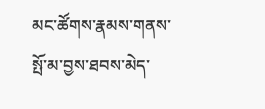མང་ཚོགས་རྣམས་གནས་སྤོ་མ་བྱས་ཐབས་མེད་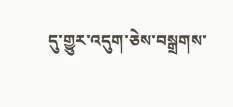དུ་གྱུར་འདུག་ཅེས་བསྒྲགས་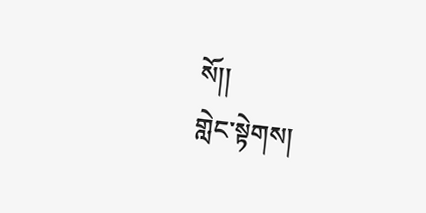སོ།།
གླེང་སྟེགས།